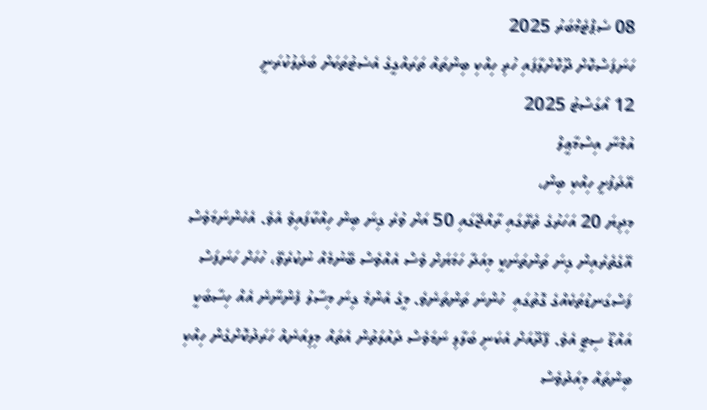08 ސެޕްޓެމްބަރު 2025
ހަނަފަސްކޮށް ދޫކޮށްލާފައި ހުރި ހިއްކި ބިންތައް ތަރައްގީގެ އެސެޓުތަކަށް ބަދަލުކުރަނީ
12 އޯގަސްޓު 2025
އުމްނާ އިސްމާޢީލް
އޭދަފުށީ ހިއްކި ބިން،
މިދިޔަ 20 އަހަރުގެ ތެރޭގައި ރާއްޖޭގައި 50 އަށް ވުރެ ގިނަ ބިން ހިއްކާފައިވެ އެވެ. އެހެންނަމަވެސް އޭގެތެރެއިން ގިނަ ތަންތަނަކީ މިއަދާ ހަމަޔަށް ވެސް އެއްވެސް ބޭނުމެއް ނުކުރެވޭ، ހުހަށް ހަނަފަސް ފަސްގަނޑުތަކެއްގެ ގޮތުގައި  ހުންނަ ތަންތަނެވެ. މީގެ އެންމެ ގިނަ މިސާލު ފެންނާނެ އެއް ހިސާބަކީ އައްޑޫ ސިޓީ އެވެ. ފޭދޫއަށް އެކަނި ބަލާލި ނަމަވެސް ދައުލަތުން އެތައް މިލިއަނެއް ހަރަދުކޮށްގެން ހިއްކި ބިންތައް މިއަދުވެސް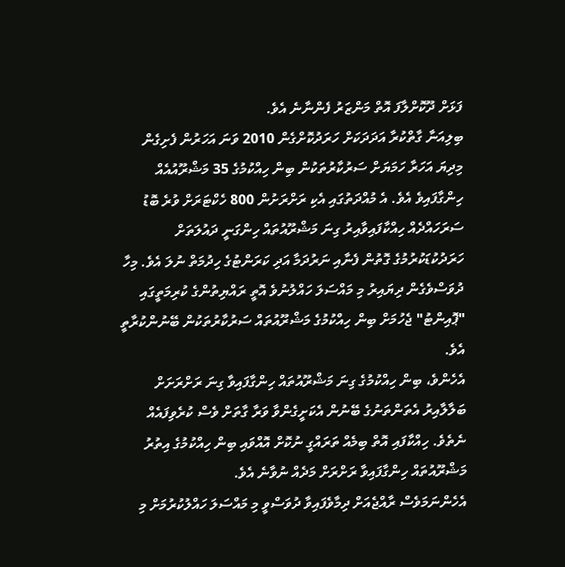ފަޅަށް ދޫކޮށްލާފަ އޮތް މަންޒަރު ފެންނާނެ އެވެ.
ބިލިއަނާ ގާތްކުރާ އަދަދަކަށް ހަރަދުކޮށްގެން 2010 ވަނަ އަހަރުން ފެށިގެން މިދިޔަ އަހަރާ ހަމަޔަށް ސަރުކާރުތަކުން ބިން ހިއްކުމުގެ 35 މަޝްރޫއުއެއް ހިންގާފައިވެ އެވެ. އެ މުއްދަތުގައި އެކި ރަށްރަށުން 800 ހެކްޓަރަށް ވުރެ ބޮޑު ސަރަހައްދެއް ހިއްކާފައިވާއިރު ގިނަ މަޝްރޫއުތައް ހިންގަނީ ދައުލަތަށް ހަރަދުކުޑަކުރުމުގެ ގޮތުން ފެނާއި ނަރުދަމާ އަދި ކަރަންޓުގެ ހިދުމަތް ނުލަ އެވެ. މިހާ ދުވަސްވެގެން ދިޔައިރު މި މައްސަލަ ހައްލުނުވެ އޮތީ ރައްޔިތުންގެ ކުރިމަތީގައި "ޕޮއިންޓު" ޖެހުމަށް ބިން ހިއްކުމުގެ މަޝްރޫއުތައް ސަރުކާރުތަކުން ބޭނުންކުރާތީ އެވެ.
އެހެންވެ، ބިން ހިއްކުމުގެ ގިނަ މަޝްރޫއުތައް ހިންގާފައިވާ ގިނަ ރަށްރަށަށް ބަލާލާއިރު އެތަންތަނުގެ ބޭނުން އެކަށީގެންވާ ވަރާ ގާތަށް ވެސް ކުރެވިފައެއް ނެތެވެ. ހިއްކާފައި އޮތް ބިމެއް ތަރައްގީ ނުކޮށް އޮއްވައި ބިން ހިއްކުމުގެ އިތުރު މަޝްރޫއުތައް ހިންގާފައިވާ ރަށްރަށް މަދެއް ނުވާނެ އެވެ.
އެހެންނަމަވެސް ރާއްޖެއަށް ދިމާވެފައިވާ ދުވަސްވީ މި މައްސަލަ ހައްލުކުރުމަށް މި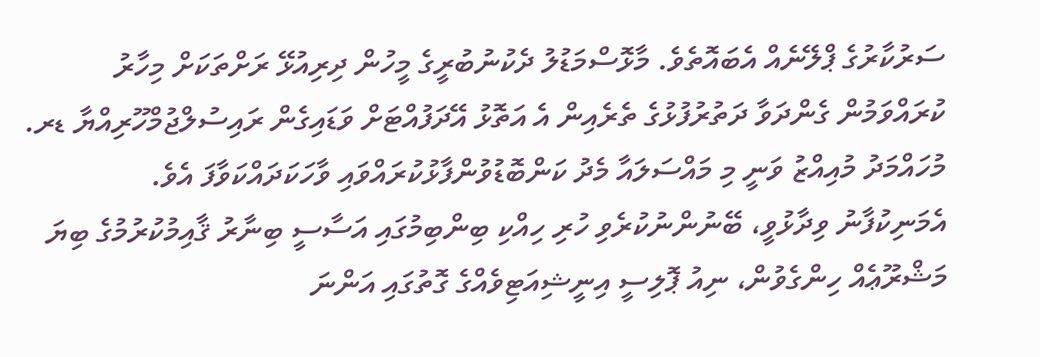ސަރުކާރުގެ ޕްލޭނެއް އެބައޮތެވެ. މާޅޮސްމަޑުލު ދެކުނުބުރީގެ މީހުން ދިރިއުޅޭ ރަށްތަކަށް މިހާރު ކުރައްވަމުން ގެންދަވާ ދަތުރުފުޅުގެ ތެރެއިން އެ އަތޮޅު އޭދަފުއްޓަށް ވަޑައިގެން ރައިސުލްޖުމްހޫރިއްޔާ ޑރ. މުހައްމަދު މުއިއްޒު ވަނީ މި މައްސަލައާ މެދު ކަންބޮޑުވުންފާޅުކުރައްވައި ވާހަކަދައްކަވާފަ އެވެ.
އެމަނިކުފާނު ވިދާޅުވީ، ބޭނުންނުކުރެވި ހުރި ހިއްކި ބިންބިމުގައި އަސާސީ ބިނާރު ޤާއިމުކުރުމުގެ ބިޔަ މަޝްރޫޢެއް ހިންގެވުން، ނިއު ޕޮލިސީ އިނީޝިއަޓިވެއްގެ ގޮތުގައި އަންނަ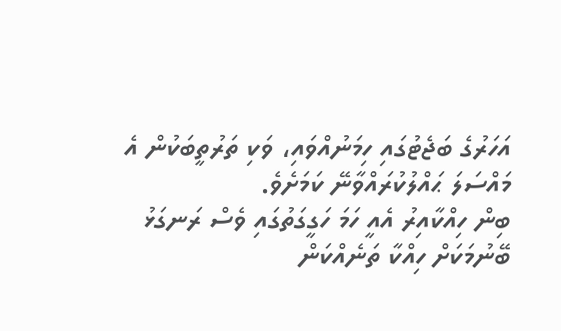އަހަރުގެ ބަޖެޓުގައި ހިމަނުއްވައި، ވަކި ތަރުތީބަކުން އެ މައްސަލަ ޙައްލުކުރައްވާނޭ ކަމަށެވެ.
ބިން ހިއްކާއިރު އެއީ ހަމަ ހަގީގަތުގައި ވެސް ރަނގަޅު ބޭނުމަކަށް ހިއްކާ ތަނެއްކަން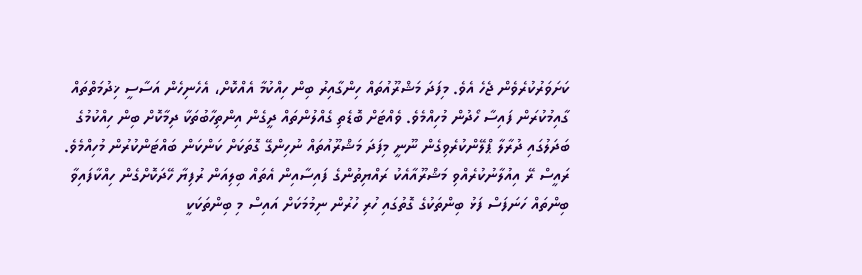ކަށަވަރުކުރެވެން ޖެހެ އެވެ. މިފަދަ މަޝްރޫއުތައް ހިންގާއިރު ބިން ހިއްކުމާ އެއްކޮށް، އެހެނިހެން އަސާސީ ޚިދުމަތްތައް ގާއިމުކުރަން ފައިސާ ހޯދުން މުހިއްމެވެ. ވެއްޓަށް ބޮޑެތި ގެއްލުންތައް ދީގެން އިންތިހާބުތަކާ ދިމާކޮށް ބިން ހިއްކުމުގެ ބަދަލުގައި ދުރާލާ ޕްލޭންކުރެވިގެން ނޫނީ މިފަދަ މަޝްރޫއުތައް ނުހިންގޭ ގޮތަކަށް ކަންކަން ބައްޓަންކުރުން މުހިއްމެވެ.
ރައީސް ރޭ އިއުލާނުކުރެއްވި މަޝްރޫއާއެކު ރައްޔިތުންގެ ފައިސާއިން އެތައް ބިލިއަން ރުފިޔާ ހޭދަކޮށްގެން ހިއްކާފައިވާ ބިންތައް ހަނަފަސް ފަޅު ބިންތަކުގެ ގޮތުގައި ހުރި ހުރުން ނިމުމަކަށް އައިސް މި ބިންތަކަކީ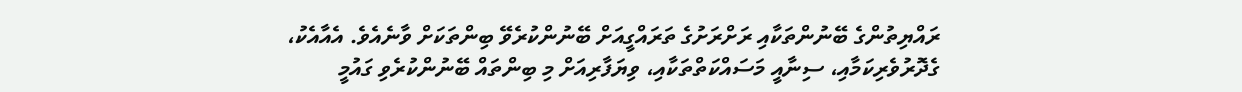ރައްޔިތުންގެ ބޭނުންތަކާއި ރަށްރަށުގެ ތަރައްގީއަށް ބޭނުންކުރެވޭ ބިންތަކަށް ވާނެއެވެ. އެއާއެކު، ގެދޮރުވެރިކަމާއި، ސިނާއީ މަސައްކަތްތަކާއި، ވިޔަފާރިއަށް މި ބިންތައް ބޭނުންކުރެވި ގައުމީ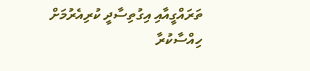ތަރައްގީއާއި އިގުތިސާދީ ކުރިއެރުމަށް ހިއްސާކުރާ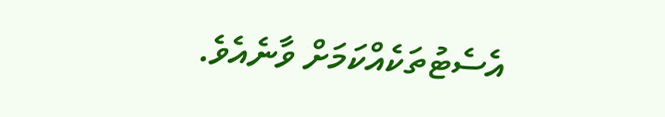އެސެޓުތަކެއްކަމަށް ވާނެއެވެ.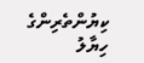ކިޔުންތެރިންގެ ހިޔާލު